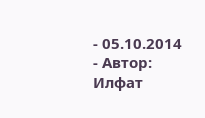- 05.10.2014
- Автор: Илфат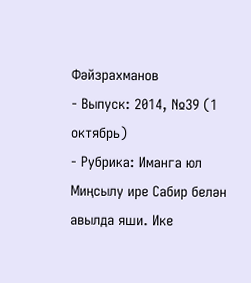Фәйзрахманов
- Выпуск: 2014, №39 (1 октябрь)
- Рубрика: Иманга юл
Миңсылу ире Сабир белән авылда яши. Ике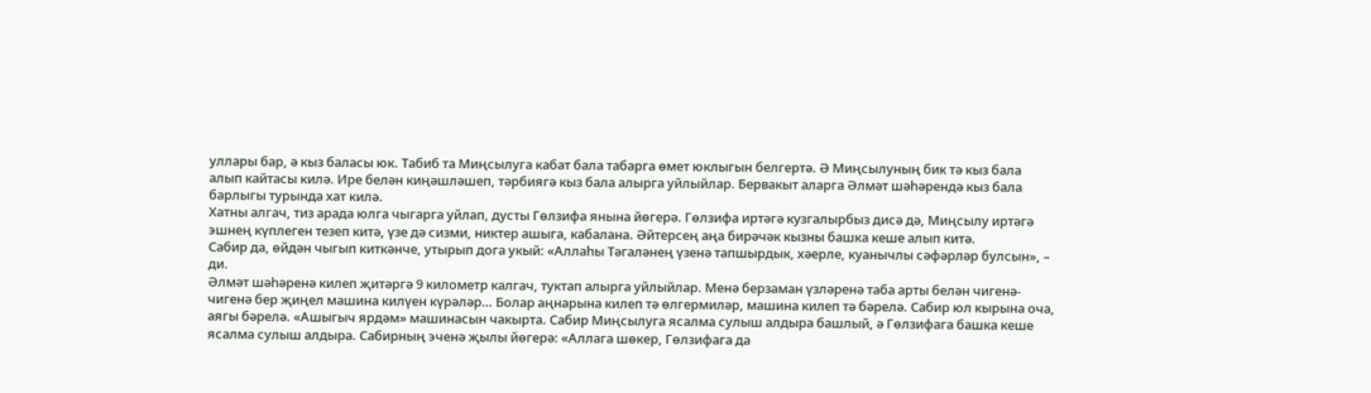уллары бар, ә кыз баласы юк. Табиб та Миңсылуга кабат бала табарга өмет юклыгын белгертә. Ә Миңсылуның бик тә кыз бала алып кайтасы килә. Ире белән киңәшләшеп, тәрбиягә кыз бала алырга уйлыйлар. Бервакыт аларга Әлмәт шәһәрендә кыз бала барлыгы турында хат килә.
Хатны алгач, тиз арада юлга чыгарга уйлап, дусты Гөлзифа янына йөгерә. Гөлзифа иртәгә кузгалырбыз дисә дә, Миңсылу иртәгә эшнең күплеген тезеп китә, үзе дә сизми, никтер ашыга, кабалана. Әйтерсең аңа бирәчәк кызны башка кеше алып китә.
Сабир да, өйдән чыгып киткәнче, утырып дога укый: «Аллаһы Тәгаләнең үзенә тапшырдык, хәерле, куанычлы сәфәрләр булсын», – ди.
Әлмәт шәһәренә килеп җитәргә 9 километр калгач, туктап алырга уйлыйлар. Менә берзаман үзләренә таба арты белән чигенә-чигенә бер җиңел машина килүен күрәләр… Болар аңнарына килеп тә өлгермиләр, машина килеп тә бәрелә. Сабир юл кырына оча, аягы бәрелә. «Ашыгыч ярдәм» машинасын чакырта. Сабир Миңсылуга ясалма сулыш алдыра башлый, ә Гөлзифага башка кеше ясалма сулыш алдыра. Сабирның эченә җылы йөгерә: «Аллага шөкер, Гөлзифага да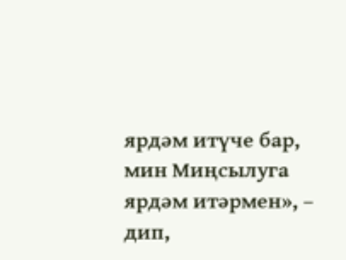ярдәм итүче бар, мин Миңсылуга ярдәм итәрмен», – дип,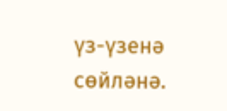үз-үзенә сөйләнә.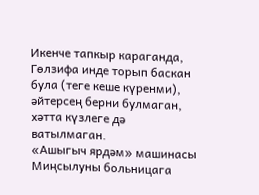Икенче тапкыр караганда, Гөлзифа инде торып баскан була (теге кеше күренми), әйтерсең берни булмаган, хәтта күзлеге дә ватылмаган.
«Ашыгыч ярдәм» машинасы Миңсылуны больницага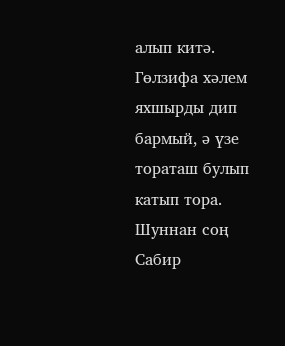алып китә. Гөлзифа хәлем яхшырды дип бармый, ә үзе тораташ булып катып тора. Шуннан соң Сабир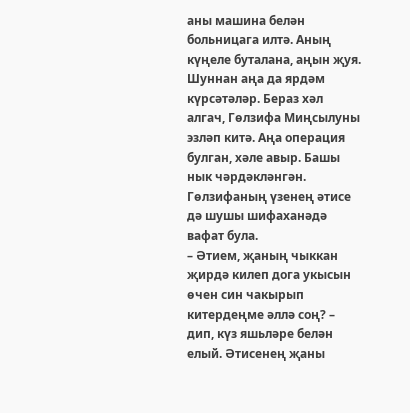аны машина белән больницага илтә. Аның күңеле буталана, аңын җуя. Шуннан аңа да ярдәм күрсәтәләр. Бераз хәл алгач, Гөлзифа Миңсылуны эзләп китә. Аңа операция булган, хәле авыр. Башы нык чәрдәкләнгән.
Гөлзифаның үзенең әтисе дә шушы шифаханәдә вафат була.
– Әтием, җаның чыккан җирдә килеп дога укысын өчен син чакырып китердеңме әллә соң? – дип, күз яшьләре белән елый. Әтисенең җаны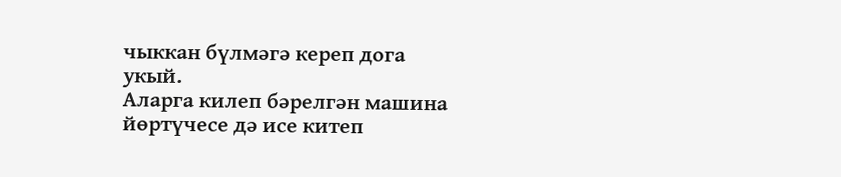чыккан бүлмәгә кереп дога укый.
Аларга килеп бәрелгән машина йөртүчесе дә исе китеп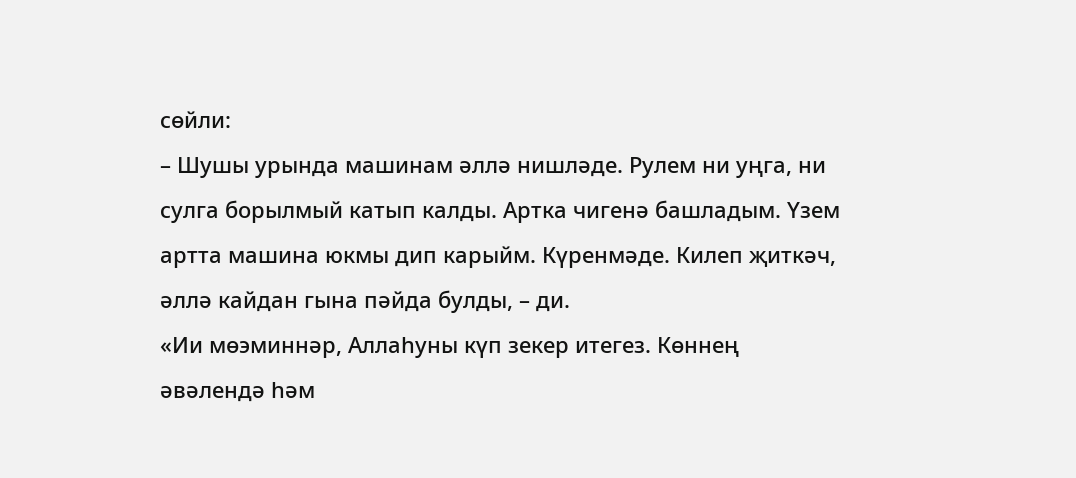сөйли:
– Шушы урында машинам әллә нишләде. Рулем ни уңга, ни сулга борылмый катып калды. Артка чигенә башладым. Үзем артта машина юкмы дип карыйм. Күренмәде. Килеп җиткәч, әллә кайдан гына пәйда булды, – ди.
«Ии мөэминнәр, Аллаһуны күп зекер итегез. Көннең әвәлендә һәм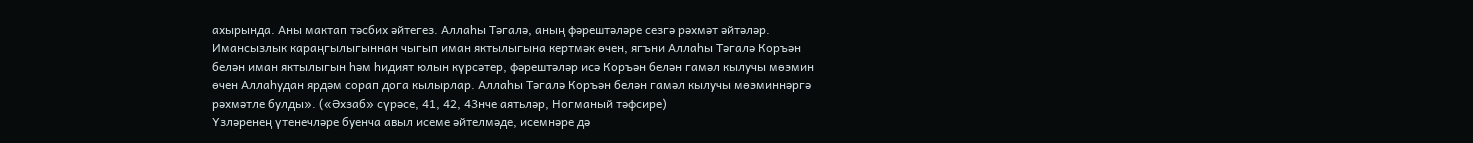ахырында. Аны мактап тәсбих әйтегез. Аллаһы Тәгалә, аның фәрештәләре сезгә рәхмәт әйтәләр. Имансызлык караңгылыгыннан чыгып иман яктылыгына кертмәк өчен, ягъни Аллаһы Тәгалә Коръән белән иман яктылыгын һәм һидият юлын күрсәтер, фәрештәләр исә Коръән белән гамәл кылучы мөэмин өчен Аллаһудан ярдәм сорап дога кылырлар. Аллаһы Тәгалә Коръән белән гамәл кылучы мөэминнәргә рәхмәтле булды». («Әхзаб» сүрәсе, 41, 42, 43нче аятьләр, Ногманый тәфсире)
Үзләренең үтенечләре буенча авыл исеме әйтелмәде, исемнәре дә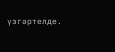үзгәртелде.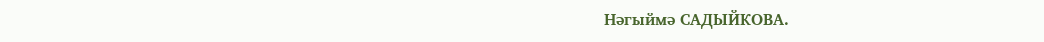Нәгыймә САДЫЙКОВА.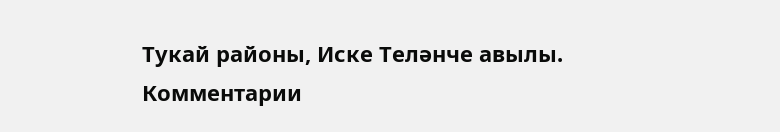Тукай районы, Иске Теләнче авылы.
Комментарии